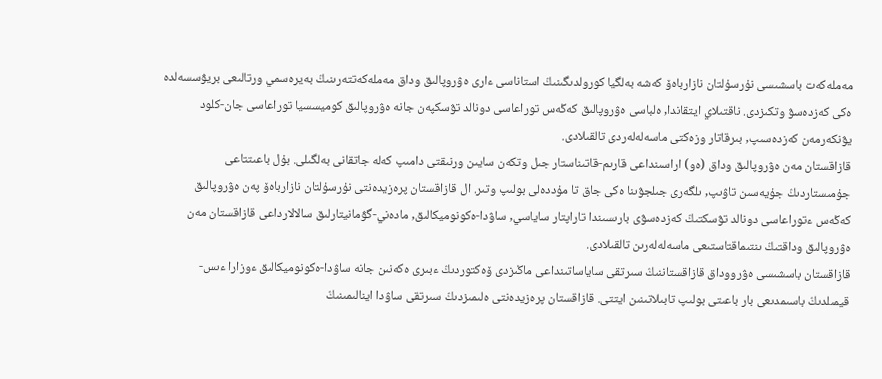مەملەكەت باسشىسى نۇرسۇلتان نازارباەۆ كەشە بەلگيا كورولدىگىنىڭ استاناسى ءارى ەۋروپالىق وداق مەملەكەتتەرىنىڭ بەيرەسمي ورتالىعى بريۋسسەلدە ەكى كەزدەسۋ وتكىزدى. ناقتىلاي ايتقاندا, ەلباسى ەۋروپالىق كەڭەس توراعاسى دونالد تۋسكپەن جانە ەۋروپالىق كوميسسيا توراعاسى جان-كلود يۋنكەرمەن كەزدەسىپ, بىرقاتار وزەكتى ماسەلەلەردى تالقىلادى.
قازاقستان مەن ەۋروپالىق وداق (ەو) اراسىنداعى قارىم-قاتىناستار جىل وتكەن سايىن ورنىقتى دامىپ كەلە جاتقانى بەلگىلى. بۇل باعىتتاعى جۇمىستاردىڭ جۇيەسىن تاۋىپ, ىلگەرى جىلجۋىنا ەكى جاق تا مۇددەلى بولىپ وتىر. ال قازاقستان پرەزيدەنتى نۇرسۇلتان نازارباەۆ پەن ەۋروپالىق كەڭەس ءتوراعاسى دونالد تۋسكتىڭ كەزدەسۋى بارىسىندا تاراپتار ساياسي, ساۋدا-ەكونوميكالىق, مادەني-گۋمانيتارلىق سالالارداعى قازاقستان مەن ەۋروپالىق وداقتىڭ ىنتىماقتاستىعى ماسەلەلەرىن تالقىلادى.
قازاقستان باسشىسى ەۋرووداق قازاقستاننىڭ سىرتقى ساياساتىنداعى ماڭىزدى ۆەكتوردىڭ ءبىرى ەكەنىن جانە ساۋدا-ەكونوميكالىق ءوزارا ءىس-قيمىلدىڭ باسىمدىعى بار باعىتى بولىپ تابىلاتىنىن ايتتى. قازاقستان پرەزيدەنتى ەلىمىزدىڭ سىرتقى ساۋدا اينالىمىنىڭ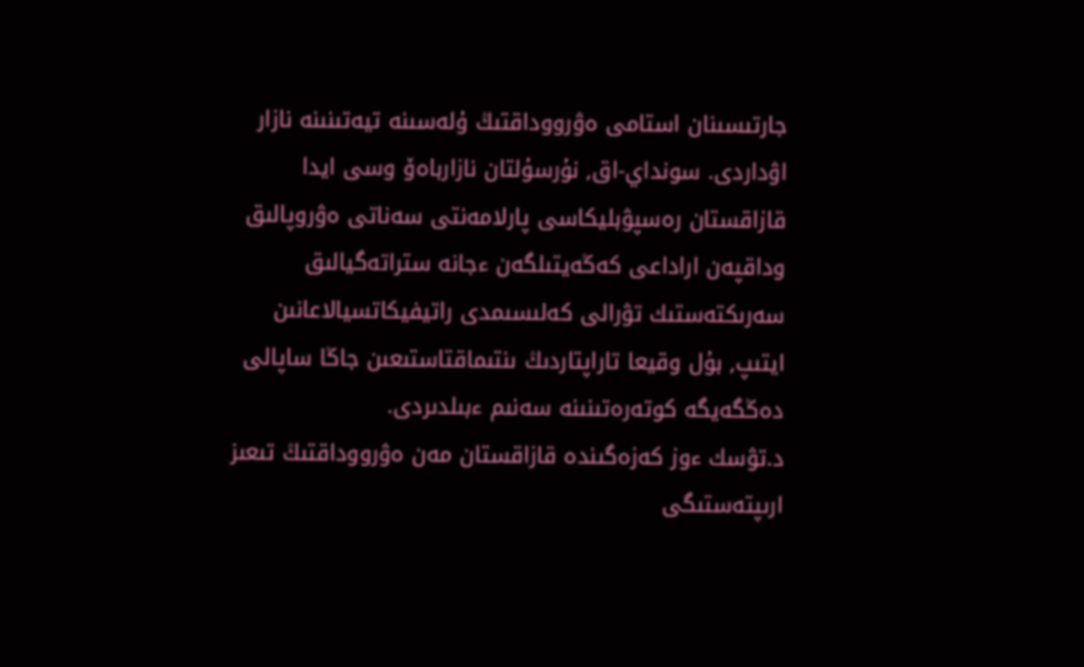جارتىسىنان استامى ەۋرووداقتىڭ ۇلەسىنە تيەتىنىنە نازار اۋداردى. سونداي-اق, نۇرسۇلتان نازارباەۆ وسى ايدا قازاقستان رەسپۋبليكاسى پارلامەنتى سەناتى ەۋروپالىق وداقپەن اراداعى كەڭەيتىلگەن ءجانە ستراتەگيالىق سەرىكتەستىك تۋرالى كەلىسىمدى راتيفيكاتسيالاعانىن ايتىپ, بۇل وقيعا تاراپتاردىڭ ىنتىماقتاستىعىن جاڭا ساپالى دەڭگەيگە كوتەرەتىنىنە سەنىم ءبىلدىردى.
د.تۋسك ءوز كەزەگىندە قازاقستان مەن ەۋرووداقتىڭ تىعىز ارىپتەستىگى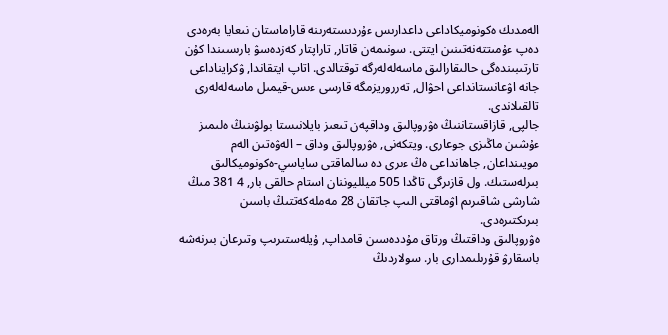الەمدىك ەكونوميكاداعى داعدارىس ءۇردىستەرىنە قاراماستان نىعايا بەرەدى دەپ ءۇمىتتەنەتىنىن ايتتى. سونىمەن قاتار, تاراپتار كەزدەسۋ بارىسىندا كۇن تارتىبىندەگى حالىقارالىق ماسەلەلەرگە توقتالدى. اتاپ ايتقاندا, ۋكرايناداعى جانە اۋعانستانداعى احۋال, تەرروريزمگە قارسى ءىس-قيمىل ماسەلەلەرى تالقىلاندى.
جالپى, قازاقستاننىڭ ەۋروپالىق وداقپەن تىعىز بايلانىستا بولۋىنىڭ ەلىمىز ءۇشىن ماڭىزى جوعارى. ويتكەنى, ەۋروپالىق وداق – الەۋەتىن الەم مويىنداعان, جاھانداعى ەڭ ءىرى دە سالماقتى ساياسي-ەكونوميكالىق بىرلەستىك. ول قازىرگى تاڭدا 505 ميلليوننان استام حالقى بار, 4 381 مىڭ شارشى شاقىرىم اۋماقتى الىپ جاتقان 28 مەملەكەتتىڭ باسىن بىرىكتىرەدى.
ەۋروپالىق وداقتىڭ ورتاق مۇددەسىن قامداپ, ۇيلەستىرىپ وتىرعان بىرنەشە باسقارۋ قۇرىلىمدارى بار. سولاردىڭ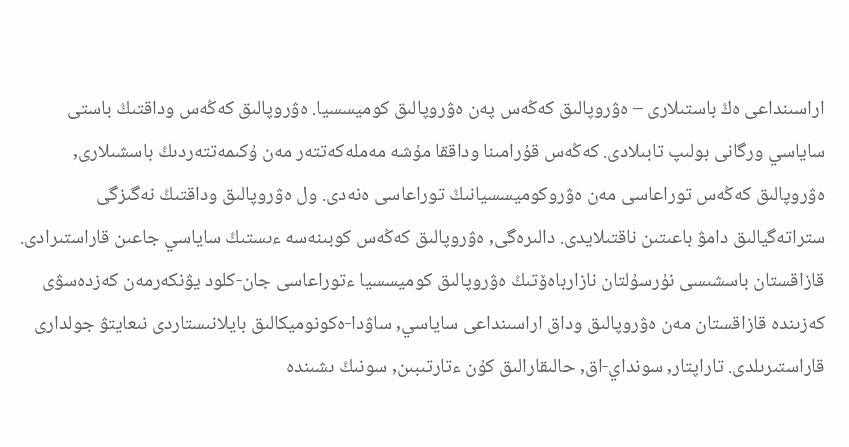اراسىنداعى ەڭ باستىلارى – ەۋروپالىق كەڭەس پەن ەۋروپالىق كوميسسيا. ەۋروپالىق كەڭەس وداقتىڭ باستى ساياسي ورگانى بولىپ تابىلادى. كەڭەس قۇرامىنا وداققا مۇشە مەملەكەتتەر مەن ۇكىمەتتەردىڭ باسشىلارى, ەۋروپالىق كەڭەس توراعاسى مەن ەۋروكوميسسيانىڭ توراعاسى ەنەدى. ول ەۋروپالىق وداقتىڭ نەگىزگى ستراتەگيالىق دامۋ باعىتىن ناقتىلايدى. دالىرەگى, ەۋروپالىق كەڭەس كوبىنەسە ءىستىڭ ساياسي جاعىن قاراستىرادى.
قازاقستان باسشىسى نۇرسۇلتان نازارباەۆتىڭ ەۋروپالىق كوميسسيا ءتوراعاسى جان-كلود يۋنكەرمەن كەزدەسۋى كەزىندە قازاقستان مەن ەۋروپالىق وداق اراسىنداعى ساياسي, ساۋدا-ەكونوميكالىق بايلانىستاردى نىعايتۋ جولدارى قاراستىرىلدى. تاراپتار, سونداي-اق, حالىقارالىق كۇن ءتارتىبىن, سونىڭ ىشىندە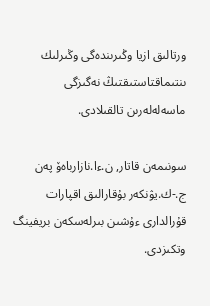ورتالىق ازيا وڭىرىندەگى وڭىرلىك ىنتىماقتاستىقتىڭ نەگىزگى ماسەلەلەرىن تالقىلادى.

سونىمەن قاتار, ن.ءا.نازارباەۆ پەن ج.-ك.يۋنكەر بۇقارالىق اقپارات قۇرالدارى ءۇشىن بىرلەسكەن بريفينگ وتكىزدى.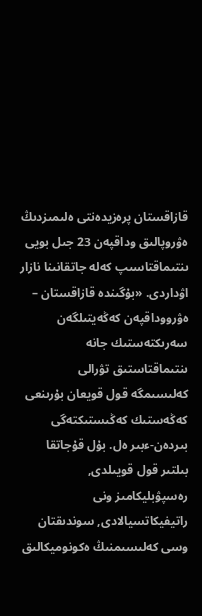قازاقستان پرەزيدەنتى ەلىمىزدىڭ ەۋروپالىق وداقپەن 23 جىل بويى ىنتىماقتاسىپ كەلە جاتقانىنا نازار اۋداردى. «بۇگىندە قازاقستان – ەۋرووداقپەن كەڭەيتىلگەن سەرىكتەستىك جانە ىنتىماقتاستىق تۋرالى كەلىسىمگە قول قويعان بۇرىنعى كەڭەستىك كەڭىستىكتەگى بىردەن-ءبىر ەل. بۇل قۇجاتقا بىلتىر قول قويىلدى, رەسپۋبليكامىز ونى راتيفيكاتسيالادى, سوندىقتان وسى كەلىسىمنىڭ ەكونوميكالىق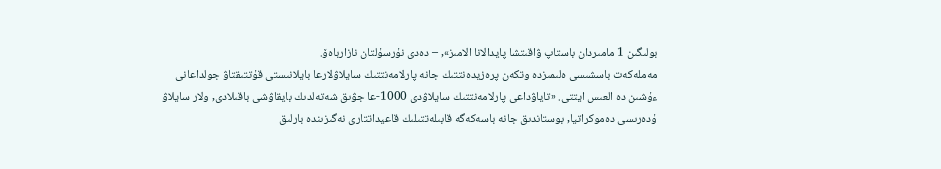بولىگىن 1 مامىردان باستاپ ۋاقىتشا پايدالانا الامىز», – دەدى نۇرسۇلتان نازارباەۆ.
مەملەكەت باسشىسى ەلىمىزدە وتكەن پرەزيدەنتتىك جانە پارلامەنتتىك سايلاۋلارعا بايلانىستى قۇتتىقتاۋ جولداعانى ءۇشىن دە العىس ايتتى. «تاياۋداعى پارلامەنتتىك سايلاۋدى 1000-عا جۋىق شەتەلدىك بايقاۋشى باقىلادى, ولار سايلاۋ ۇدەرىسى دەموكراتيا, بوستاندىق جانە باسەكەگە قابىلەتتىلىك قاعيداتتارى نەگىزىندە بارلىق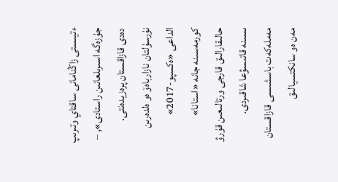ءتيىستى زاڭنامانى ساقتاي وتىرىپ جۇزەگە اسىرىلعانىن راستادى», – دەدى قازاقستان پرەزيدەنتى.
نۇرسۇلتان نازارباەۆ ەو ەلدەرىن الداعى «ەكسپو-2017» كورمەسىنە جانە «استانا» حالىقارالىق قارجى ورتالىعىن قۇرۋ ىسىنە قاتىسۋعا شاقىردى.
مەملەكەت باسشىسى قازاقستان مەن ەو سانكتسيالىق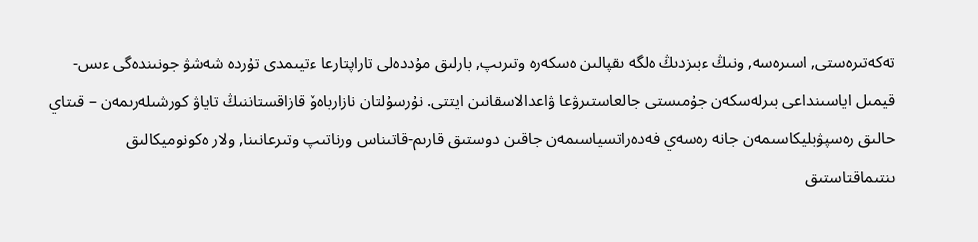تەكەتىرەستى, اسىرەسە, ونىڭ ءبىزدىڭ ەلگە ىقپالىن ەسكەرە وتىرىپ, بارلىق مۇددەلى تاراپتارعا ءتيىمدى تۇردە شەشۋ جونىندەگى ءىس-قيمىل اياسىنداعى بىرلەسكەن جۇمىستى جالعاستىرۋعا ۋاعدالاسقانىن ايتتى. نۇرسۇلتان نازارباەۆ قازاقستاننىڭ تاياۋ كورشىلەرىمەن – قىتاي حالىق رەسپۋبليكاسىمەن جانە رەسەي فەدەراتسياسىمەن جاقىن دوستىق قارىم-قاتىناس ورناتىپ وتىرعانىنا, ولار ەكونوميكالىق ىنتىماقتاستىق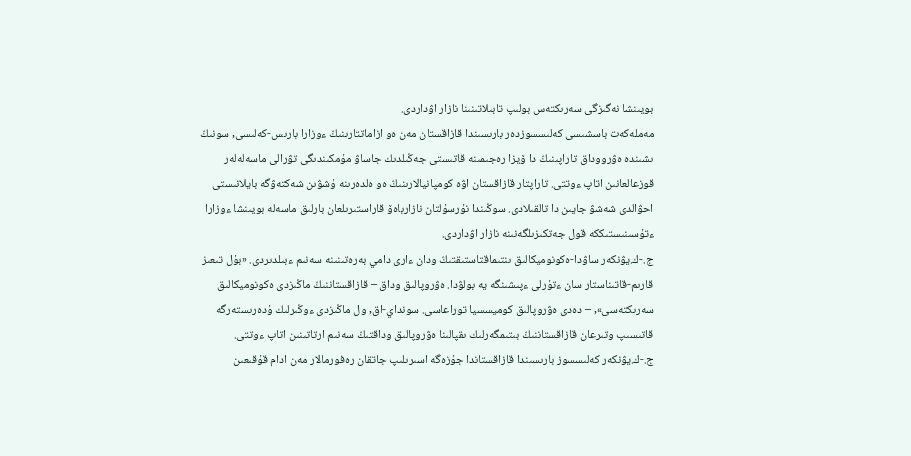بويىنشا نەگىزگى سەرىكتەس بولىپ تابىلاتىنىنا نازار اۋداردى.
مەملەكەت باسشىسى كەلىسسوزدەر بارىسىندا قازاقستان مەن ەو ازاماتتارىنىڭ ءوزارا بارىس-كەلىسى, سونىڭ ىشىندە ەۋرووداق تاراپىنىڭ دا ۆيزا رەجىمىنە قاتىستى جەڭىلدىك جاساۋ مۇمكىندىگى تۋرالى ماسەلەلەر قوزعالعانىن اتاپ ءوتتى. تاراپتار قازاقستان اۋە كومپانيالارىنىڭ ەو ەلدەرىنە ۇشۋىن شەكتەۋگە بايلانىستى احۋالدى شەشۋ جايىن دا تالقىلادى. سوڭىندا نۇرسۇلتان نازارباەۆ قاراستىرىلعان بارلىق ماسەلە بويىنشا ءوزارا ءتۇسىنىستىككە قول جەتكىزىلگەنىنە نازار اۋداردى.
ج.-ك.يۋنكەر ساۋدا-ەكونوميكالىق ىنتىماقتاستىقتىڭ ودان ءارى دامي بەرەتىنىنە سەنىم ءبىلدىردى. «بۇل تىعىز قارىم-قاتىناستار سان ءتۇرلى ءپىشىنگە يە بولۋدا. ەۋروپالىق وداق – قازاقستاننىڭ ماڭىزدى ەكونوميكالىق سەرىكتەسى», – دەدى ەۋروپالىق كوميسسيا توراعاسى. سونداي-اق, ول ماڭىزدى ءوڭىرلىك ۇدەرىستەرگە قاتىسىپ وتىرعان قازاقستاننىڭ بىتىمگەرلىك ىقپالىنا ەۋروپالىق وداقتىڭ سەنىم ارتاتىنىن اتاپ ءوتتى.
ج.-ك.يۋنكەر كەلىسسوز بارىسىندا قازاقستاندا جۇزەگە اسىرىلىپ جاتقان رەفورمالار مەن ادام قۇقىعىن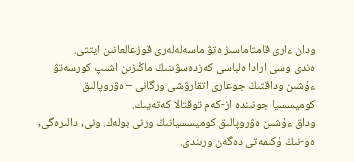ودان ءارى قامتاماسىز ەتۋ ماسەلەلەرى قوزعالعانىن ايتتى.
ەندى وسى ارادا ەلباسى كەزدەسۋىنىڭ ماڭىزىن اشىپ كورسەتۋ ءۇشىن وداقتىڭ جوعارى اتقارۋشى ورگانى – ەۋروپالىق كوميسسيا جونىندە از-كەم توقتالا كەتەيىك.
وداق ءۇشىن ەۋروپالىق كوميسسيانىڭ ورنى بولەك. ونى, دالىرەگى, ەو-نىڭ ۇكىمەتى دەگەن ورىندى.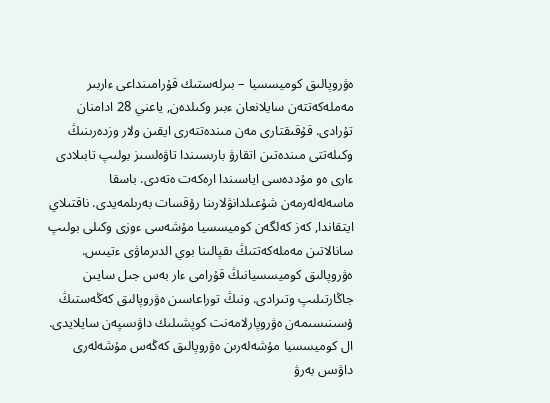ەۋروپالىق كوميسسيا – بىرلەستىك قۇرامىنداعى ءاربىر مەملەكەتتەن سايلانعان ءبىر وكىلدەن, ياعني 28 ادامنان تۇرادى. قۇقىقتارى مەن مىندەتتەرى ايقىن ولار وزدەرىنىڭ وكىلەتتى مىندەتىن اتقارۋ بارىسىندا تاۋەلسىز بولىپ تابىلادى ءارى ەو مۇددەسى اياسىندا ارەكەت ەتەدى. باسقا ماسەلەلەرمەن شۇعىلدانۋلارىنا رۇقسات بەرىلمەيدى. ناقتىلاي ايتقاندا, كەز كەلگەن كوميسسيا مۇشەسى ءوزى وكىلى بولىپ سانالاتىن مەملەكەتتىڭ ىقپالىنا بوي الدىرماۋى ءتيىس.
ەۋروپالىق كوميسسيانىڭ قۇرامى ءار بەس جىل سايىن جاڭارتىلىپ وتىرادى. ونىڭ توراعاسىن ەۋروپالىق كەڭەستىڭ ۇسىنىسىمەن ەۋروپارلامەنت كوپشىلىك داۋىسپەن سايلايدى. ال كوميسسيا مۇشەلەرىن ەۋروپالىق كەڭەس مۇشەلەرى داۋىس بەرۋ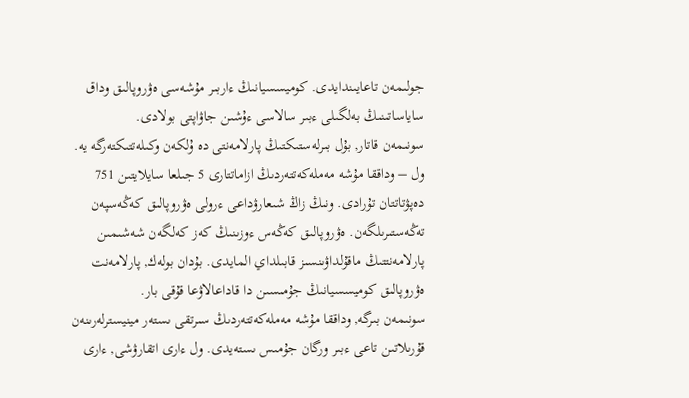جولىمەن تاعايىندايدى. كوميسسيانىڭ ءاربىر مۇشەسى ەۋروپالىق وداق ساياساتىنىڭ بەلگىلى ءبىر سالاسى ءۇشىن جاۋاپتى بولادى.
سونىمەن قاتار, بۇل بىرلەستىكتىڭ پارلامەنتى دە ۇلكەن وكىلەتتىكتەرگە يە. ول – وداققا مۇشە مەملەكەتتەردىڭ ازاماتتارى 5 جىلعا سايلايتىن 751 دەپۋتاتتان تۇرادى. ونىڭ زاڭ شىعارۋداعى ءرولى ەۋروپالىق كەڭەسپەن تەڭەستىرىلگەن. ەۋروپالىق كەڭەس ءوزىنىڭ كەز كەلگەن شەشىمىن پارلامەنتتىڭ ماقۇلداۋىنسىز قابىلداي المايدى. بۇدان بولەك, پارلامەنت ەۋروپالىق كوميسسيانىڭ جۇمىسىن دا قاداعالاۋعا قۇقى بار.
سونىمەن بىرگە, وداققا مۇشە مەملەكەتتەردىڭ سىرتقى ىستەر مينيسترلەرىنەن قۇرىلاتىن تاعى ءبىر ورگان جۇمىس ىستەيدى. ول ءارى اتقارۋشى, ءارى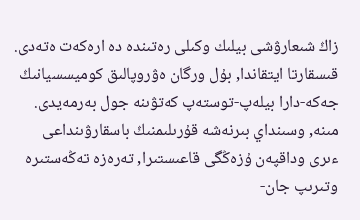زاڭ شىعارۋشى بيلىك وكىلى رەتىندە دە ارەكەت ەتەدى. قىسقارتا ايتقاندا, بۇل ورگان ەۋروپالىق كوميسسيانىڭ جەكە-دارا بيلەپ-توستەپ كەتۋىنە جول بەرمەيدى.
مىنە, وسىنداي بىرنەشە قۇرىلىمنىڭ باسقارۋىنداعى ءىرى وداقپەن ۇزەڭگى قاعىستىرا, تەرەزە تەڭەستىرە وتىرىپ جان-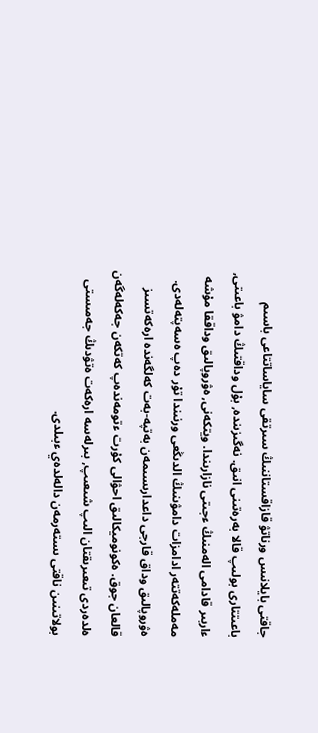جاقتى بايلانىس ورناتۋ قازاقستاننىڭ سىرتقى ساياساتتاعى باسىم باعىتتارى بولىپ قالا بەرەتىنى انىق. نەگىزىندە, بۇل وداقتىڭ دامۋ باعىتى, ءاربىر قادامى الەمنىڭ ءجىتى نازارىندا. ويتكەنى, ەۋروپالىق وداققا مۇشە مەملەكەتتەر ادامزات دامۋىنىڭ الدىڭعى ورنىندا تۇر دەپ ەسەپتەلەدى.
ەۋروپالىق وداق قارجى داعدارىسىمەن بەتپە-بەت كەلگەندە ارەكەتسىز قالعان جوق. ەكونوميكالىق احۋالى كۇرت ءتومەندەپ كەتكەن جەكەلەگەن ەلدەردى تىعىرىقتان الىپ شىعىپ, بىرلەسە ارەكەت ەتۋدىڭ جەمىستى بولاتىنىن ناقتى ىستەرمەن دالەلدەي ءبىلدى.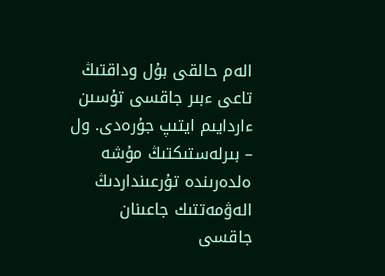الەم حالقى بۇل وداقتىڭ تاعى ءبىر جاقسى تۇسىن ءاردايىم ايتىپ جۇرەدى. ول – بىرلەستىكتىڭ مۇشە ەلدەرىندە تۇرعىنداردىڭ الەۋمەتتىك جاعىنان جاقسى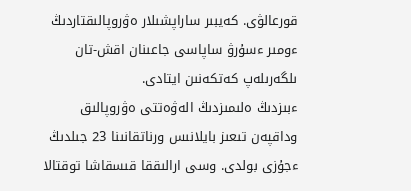قورعالۋى. كەيبىر ساراپشىلار ەۋروپالىقتاردىڭ ءومىر ءسۇرۋ ساپاسى جاعىنان اقش-تان ىلگەرىلەپ كەتكەنىن ايتادى.
ءبىزدىڭ ەلىمىزدىڭ الەۋەتتى ەۋروپالىق وداقپەن تىعىز بايلانىس ورناتقانىنا 23 جىلدىڭ ءجۇزى بولدى. وسى ارالىققا قىسقاشا توقتالا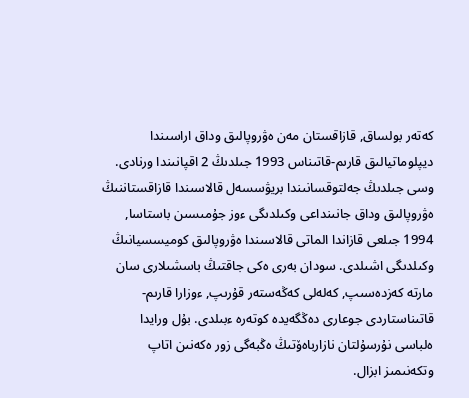كەتەر بولساق, قازاقستان مەن ەۋروپالىق وداق اراسىندا ديپلوماتيالىق قارىم-قاتىناس 1993 جىلدىڭ 2 اقپانىندا ورنادى. وسى جىلدىڭ جەلتوقسانىندا بريۋسسەل قالاسىندا قازاقستاننىڭ ەۋروپالىق وداق جانىنداعى وكىلدىگى ءوز جۇمىسىن باستاسا, 1994 جىلعى قازاندا الماتى قالاسىندا ەۋروپالىق كوميسسيانىڭ وكىلدىگى اشىلدى. سودان بەرى ەكى جاقتىڭ باسشىلارى سان مارتە كەزدەسىپ, كەلەلى كەڭەستەر قۇرىپ, ءوزارا قارىم-قاتىناستاردى جوعارى دەڭگەيدە كوتەرە ءبىلدى. بۇل ورايدا ەلباسى نۇرسۇلتان نازارباەۆتىڭ ەڭبەگى زور ەكەنىن اتاپ وتكەنىمىز ابزال.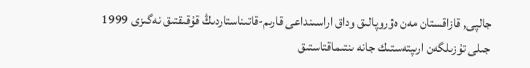جالپى, قازاقستان مەن ەۋروپالىق وداق اراسىنداعى قارىم-قاتىناستاردىڭ قۇقىقتىق نەگىزى 1999 جىلى تۇزىلگەن ارىپتەستىك جانە ىنتىماقتاستىق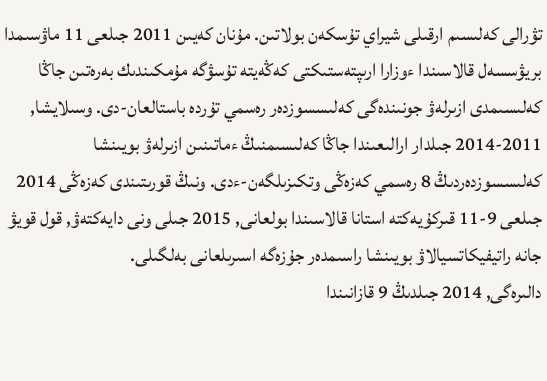تۋرالى كەلىسىم ارقىلى شيراي تۇسكەن بولاتىن. مۇنان كەيىن 2011 جىلعى 11 ماۋسىمدا بريۋسسەل قالاسىندا ءوزارا ارىپتەستىكتى كەڭەيتە تۇسۋگە مۇمكىندىك بەرەتىن جاڭا كەلىسىمدى ازىرلەۋ جونىندەگى كەلىسسوزدەر رەسمي تۇردە باستالعان-دى. وسىلايشا, 2011-2014 جىلدار ارالىعىندا جاڭا كەلىسىمنىڭ ءماتىنىن ازىرلەۋ بويىنشا كەلىسسوزدەردىڭ 8 رەسمي كەزەڭى وتكىزىلگەن-ءدى. ونىڭ قورىتىندى كەزەڭى 2014 جىلعى 9-11 قىركۇيەكتە استانا قالاسىندا بولعانى, 2015 جىلى ونى دايەكتەۋ, قول قويۋ جانە راتيفيكاتسيالاۋ بويىنشا راسىمدەر جۇزەگە اسىرىلعانى بەلگىلى.
دالىرەگى, 2014 جىلدىڭ 9 قازانىندا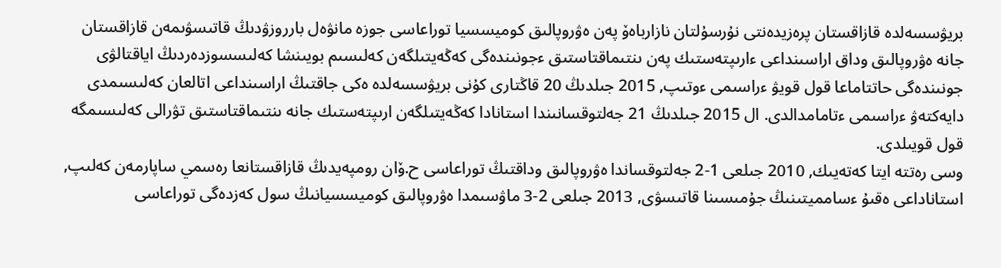بريۋسسەلدە قازاقستان پرەزيدەنتى نۇرسۇلتان نازارباەۆ پەن ەۋروپالىق كوميسسيا توراعاسى جوزە مانۋەل بارروزۋدىڭ قاتىسۋىمەن قازاقستان جانە ەۋروپالىق وداق اراسىنداعى ءارىپتەستىك پەن ىنتىماقتاستىق ءجونىندەگى كەڭەيتىلگەن كەلىسىم بويىنشا كەلىسسوزدەردىڭ اياقتالۋى جونىندەگى حاتتاماعا قول قويۋ ءراسىمى ءوتىپ, 2015 جىلدىڭ 20 قاڭتارى كۇنى بريۋسسەلدە ەكى جاقتىڭ اراسىنداعى اتالعان كەلىسىمدى دايەكتەۋ ءراسىمى ءتامامدالدى. ال 2015 جىلدىڭ 21 جەلتوقسانىندا استانادا كەڭەيتىلگەن ارىپتەستىك جانە ىنتىماقتاستىق تۋرالى كەلىسىمگە قول قويىلدى.
وسى رەتتە ايتا كەتەيىك, 2010 جىلعى 1-2 جەلتوقساندا ەۋروپالىق وداقتىڭ توراعاسى ح.ۆان رومپەيدىڭ قازاقستانعا رەسمي ساپارمەن كەلىپ, استاناداعى ەقىۇ ءسامميتىنىڭ جۇمىسىنا قاتىسۋى, 2013 جىلعى 2-3 ماۋسىمدا ەۋروپالىق كوميسسيانىڭ سول كەزدەگى توراعاسى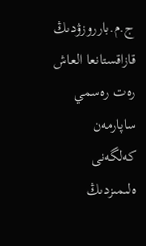ج.م.بارروزۋدىڭ قازاقستانعا العاش رەت رەسمي ساپارمەن كەلگەنى ەلىمىزدىڭ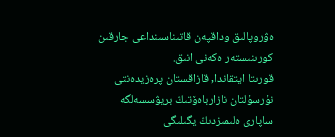ەۋروپالىق وداقپەن قاتىناسىنداعى جارقىن كورىنىستەر ەكەنى انىق.
قورىتا ايتقاندا, قازاقستان پرەزيدەنتى نۇرسۇلتان نازارباەۆتىڭ بريۋسسەلگە ساپارى ەلىمىزدىڭ يگىلىگى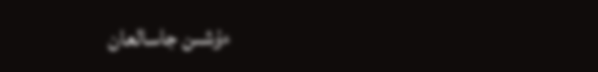ءۇشىن جاسالعان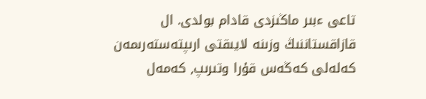تاعى ءبىر ماڭىزدى قادام بولدى. ال قازاقستاننىڭ وزىنە لايىقتى ارىپتەستەرىمەن كەلەلى كەڭەس قۇرا وتىرىپ, كەمەل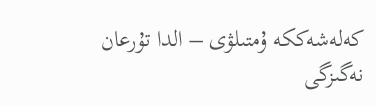كەلەشەككە ۇمتىلۋى – الدا تۇرعان نەگىزگى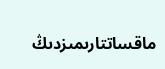ماقساتتارىمىزدىڭ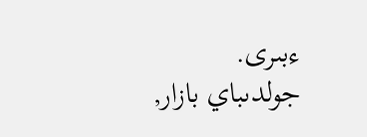ءبىرى.
جولدىباي بازار,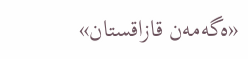«ەگەمەن قازاقستان»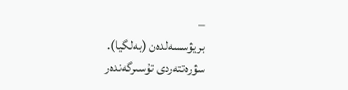–
بريۋسسەلدەن (بەلگيا).
سۋرەتتەردى تۇسىرگەندەر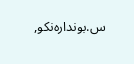س.بوندارەنكو,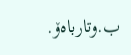ب.وتارباەۆ.